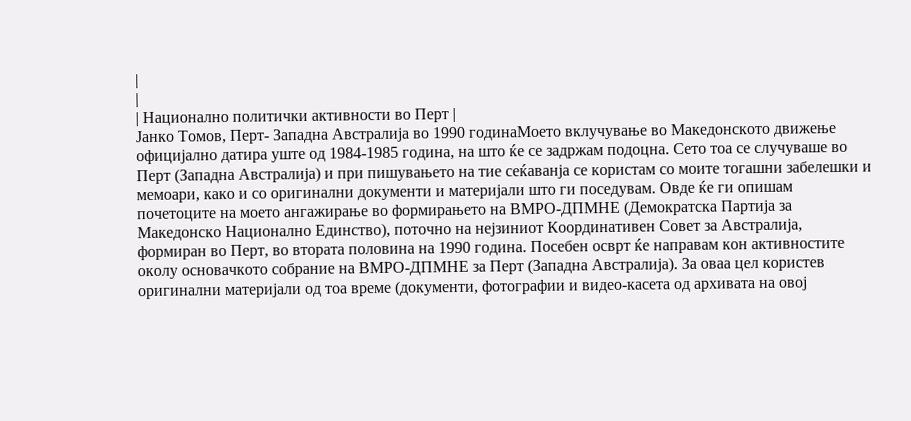|
|
| Национално политички активности во Перт |
Јанко Томов, Перт- Западна Австралија во 1990 годинаМоето вклучување во Македонското движење официјално датира уште од 1984-1985 година, на што ќе се задржам подоцна. Сето тоа се случуваше во Перт (Западна Австралија) и при пишувањето на тие сеќаванја се користам со моите тогашни забелешки и мемоари, како и со оригинални документи и материјали што ги поседувам. Овде ќе ги опишам почетоците на моето ангажирање во формирањето на ВМРО-ДПМНЕ (Демократска Партија за Македонско Национално Единство), поточно на нејзиниот Координативен Совет за Австралија, формиран во Перт, во втората половина на 1990 година. Посебен осврт ќе направам кон активностите околу основачкото собрание на ВМРО-ДПМНЕ за Перт (Западна Австралија). За оваа цел користев оригинални материјали од тоа време (документи, фотографии и видео-касета од архивата на овој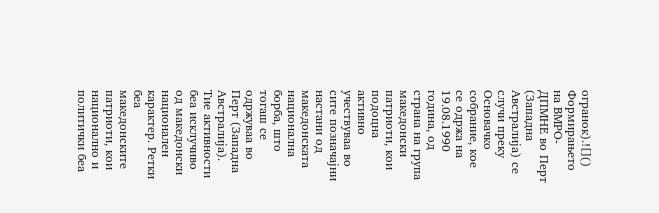огранок).![]() Формирањето на ВМРО-ДПМНЕ во Перт (Западна Австралија) се случи преку Основачко собрание, кое се одржа на 19.08.1990 година, од страна на група македонски патриоти, кои подоцна активно учествуваа во сите позначајни настани од македонската национална борба, што тогаш се одржуваа во Перт (Западна Австралија). Тие активности беа исклучиво од македонски национален карактер. Ретки беа македонските патриоти, кои национално и политички беа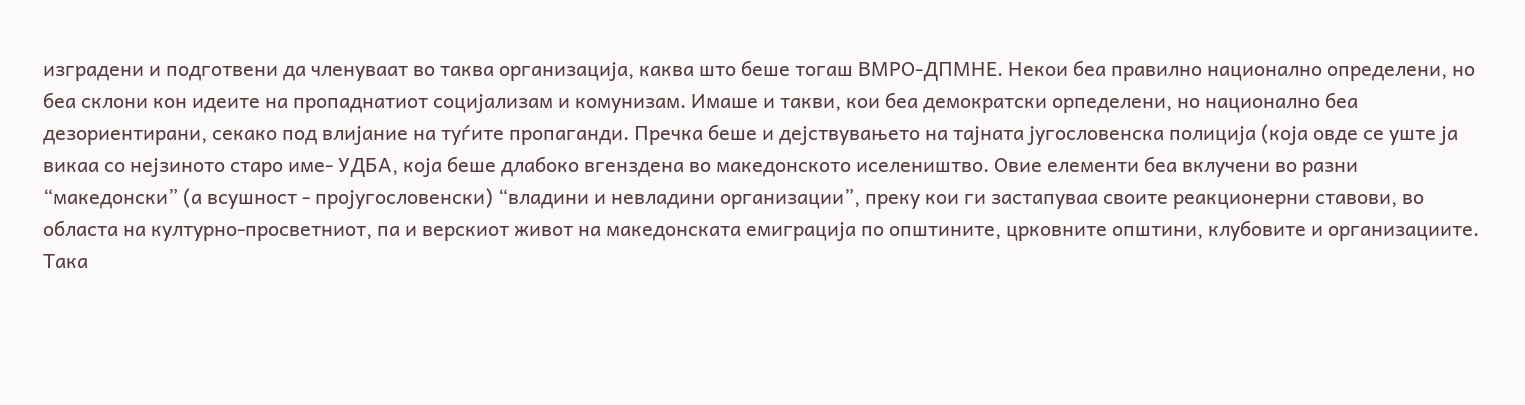изградени и подготвени да членуваат во таква организација, каква што беше тогаш ВМРО-ДПМНЕ. Некои беа правилно национално определени, но беа склони кон идеите на пропаднатиот социјализам и комунизам. Имаше и такви, кои беа демократски орпеделени, но национално беа дезориентирани, секако под влијание на туѓите пропаганди. Пречка беше и дејствувањето на тајната југословенска полиција (која овде се уште ја викаа со нејзиното старо име- УДБА, која беше длабоко вгенздена во македонското иселеништво. Овие елементи беа вклучени во разни “македонски” (а всушност - пројугословенски) “владини и невладини организации”, преку кои ги застапуваа своите реакционерни ставови, во областа на културно-просветниот, па и верскиот живот на македонската емиграција по општините, црковните општини, клубовите и организациите. Така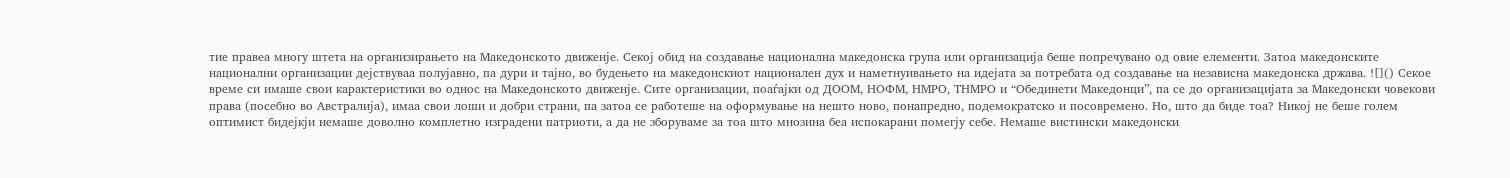тие правеа многу штета на организирањето на Македонското движенје. Секој обид на создавање национална македонска група или организација беше попречувано од овие елементи. Затоа македонските национални организации дејствуваа полујавно, па дури и тајно, во будењето на македонскиот национален дух и наметнуивањето на идејата за потребата од создавање на независна македонска држава. ![]() Секое време си имаше свои карактеристики во однос на Македонското движенје. Сите организации, поаѓајки од ДООМ, НОФМ, НМРО, ТНМРО и “Обединети Македонци”, па се до организацијата за Македонски човекови права (посебно во Австралија), имаа свои лоши и добри страни, па затоа се работеше на оформување на нешто ново, понапредно, подемократско и посовремено. Но, што да биде тоа? Никој не беше голем оптимист бидејкји немаше доволно комплетно изградени патриоти, а да не зборуваме за тоа што мнозина беа испокарани помегју себе. Немаше вистински македонски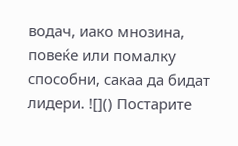водач, иако мнозина, повеќе или помалку способни, сакаа да бидат лидери. ![]() Постарите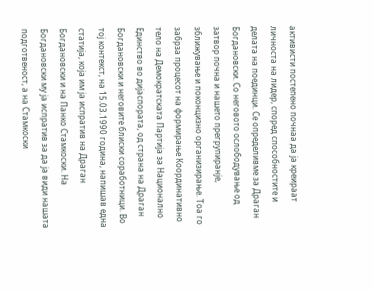активисти постепено почнаа да ја креираат личноста на лидер, според способностите и делата на поединци. Се определивме за Драган Богдановски. Со неговото ослободување од затвор почна и нашето прегрупиранје, зближување и поконцизно организирање. Тоа го забрза процесот на формирање Координативно тело на Демократската Партија за Национално Единство во дијаспората, од страна на Драган Богдановски и неговите блиски соработници. Во тој контекст, на 15.03.1990 година, напишав една статија, која им ја испратив на Драган Богдановски и на Панко Стамкоски. На Богдановски му ја испратив за да ја види нашата подготвеност, а на Стамкоски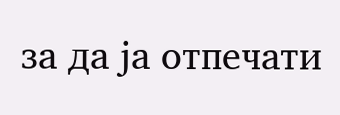за да ја отпечати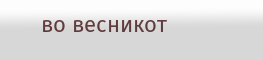во весникот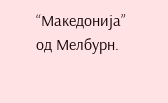“Македонија” од Мелбурн.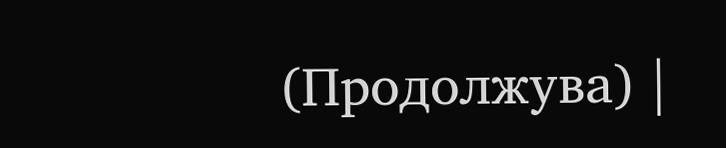(Продолжува) |